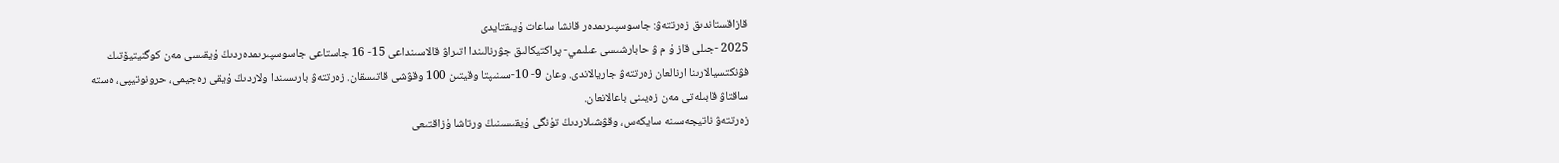قازاقستاندىق زەرتتەۋ: جاسوسپىرىمدەر قانشا ساعات ۇيىقتايدى
2025 -جىلى قاز ۇ م ۋ حابارشىسى عىلىمي- پراكتيكالىق جۋرنالىندا اتىراۋ قالاسىنداعى 15- 16 جاستاعى جاسوسپىرىمدەردىڭ ۇيقىسى مەن كوگنيتيۆتىك فۋنكتسيالارىنا ارنالعان زەرتتەۋ جاريالاندى. وعان 9- 10-سىنىپتا وقيتىن 100 وقۋشى قاتىسقان. زەرتتەۋ بارىسىندا ولاردىڭ ۇيقى رەجيمى، حرونوتيپى، ەستە ساقتاۋ قابىلەتى مەن زەيىنى باعالانعان.
زەرتتەۋ ناتيجەسىنە سايكەس، وقۋشىلاردىڭ تۇنگى ۇيقىسىنىڭ ورتاشا ۇزاقتىعى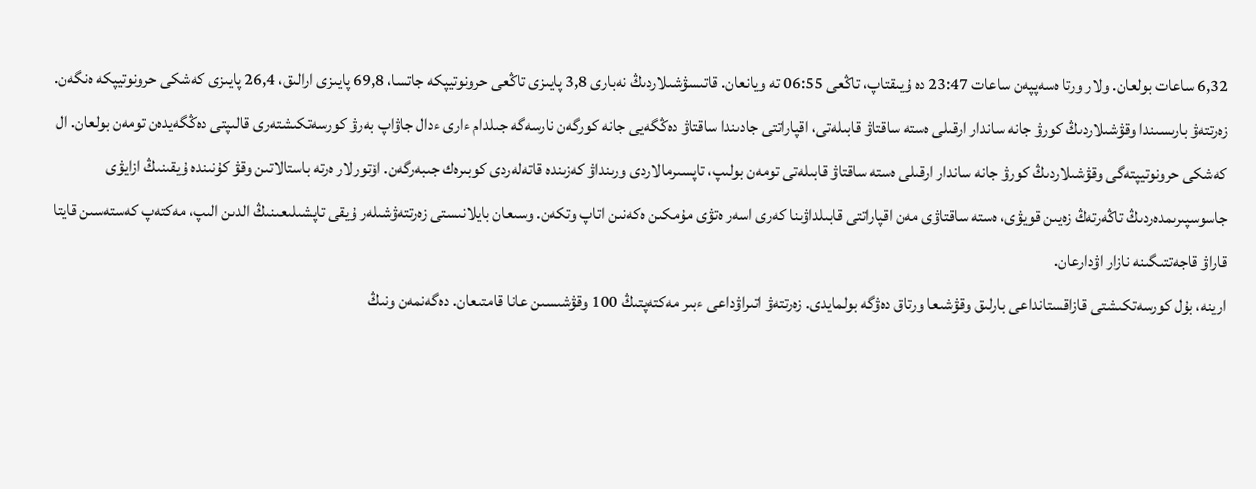6,32 ساعات بولعان. ولار ورتا ەسەپپەن ساعات 23:47 دە ۇيىقتاپ، تاڭعى 06:55 تە ويانعان. قاتىسۋشىلاردىڭ نەبارى 3,8 پايىزى تاڭعى حرونوتيپكە جاتسا، 69,8 پايىزى ارالىق، 26,4 پايىزى كەشكى حرونوتيپكە ەنگەن.
زەرتتەۋ بارىسىندا وقۋشىلاردىڭ كورۋ جانە ساندار ارقىلى ەستە ساقتاۋ قابىلەتى، اقپاراتتى جادىندا ساقتاۋ دەڭگەيى جانە كورگەن نارسەگە جىلدام ءارى ءدال جاۋاپ بەرۋ كورسەتكىشتەرى قالىپتى دەڭگەيدەن تومەن بولعان. ال كەشكى حرونوتيپتەگى وقۋشىلاردىڭ كورۋ جانە ساندار ارقىلى ەستە ساقتاۋ قابىلەتى تومەن بولىپ، تاپسىرمالاردى ورىنداۋ كەزىندە قاتەلەردى كوبىرەك جىبەرگەن. اۆتورلار ەرتە باستالاتىن وقۋ كۇنىندە ۇيقىنىڭ ازايۋى جاسوسپىرىمدەردىڭ تاڭەرتەڭ زەيىن قويۋى، ەستە ساقتاۋى مەن اقپاراتتى قابىلداۋىنا كەرى اسەر ەتۋى مۇمكىن ەكەنىن اتاپ وتكەن. وسىعان بايلانىستى زەرتتەۋشىلەر ۇيقى تاپشىلىعىنىڭ الدىن الىپ، مەكتەپ كەستەسىن قايتا قاراۋ قاجەتتىگىنە نازار اۋدارعان.
ارينە، بۇل كورسەتكىشتى قازاقستانداعى بارلىق وقۋشىعا ورتاق دەۋگە بولمايدى. زەرتتەۋ اتىراۋداعى ءبىر مەكتەپتىڭ 100 وقۋشىسىن عانا قامتىعان. دەگەنمەن ونىڭ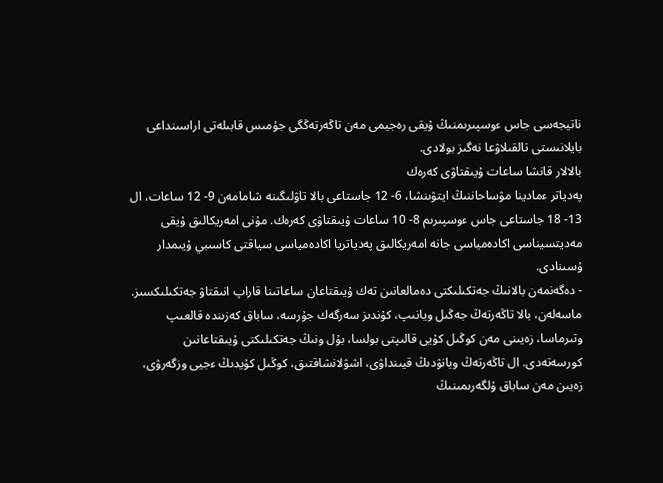ناتيجەسى جاس ءوسپىرىمنىڭ ۇيقى رەجيمى مەن تاڭەرتەڭگى جۇمىس قابىلەتى اراسىنداعى بايلانىستى تالقىلاۋعا نەگىز بولادى.
بالالار قانشا ساعات ۇيىقتاۋى كەرەك
پەدياتر ءمادينا مۋساحاننىڭ ايتۋىنشا، 6- 12 جاستاعى بالا تاۋلىگىنە شامامەن 9- 12 ساعات، ال 13- 18 جاستاعى جاس ءوسپىرىم 8- 10 ساعات ۇيىقتاۋى كەرەك. مۇنى امەريكالىق ۇيقى مەديتسيناسى اكادەمياسى جانە امەريكالىق پەدياتريا اكادەمياسى سياقتى كاسىبي ۇيىمدار ۇسىنادى.
- دەگەنمەن بالانىڭ جەتكىلىكتى دەمالعانىن تەك ۇيىقتاعان ساعاتىنا قاراپ انىقتاۋ جەتكىلىكسىز. ماسەلەن، بالا تاڭەرتەڭ جەڭىل ويانىپ، كۇندىز سەرگەك جۇرسە، ساباق كەزىندە قالعىپ وتىرماسا، زەيىنى مەن كوڭىل كۇيى قالىپتى بولسا، بۇل ونىڭ جەتكىلىكتى ۇيىقتاعانىن كورسەتەدى. ال تاڭەرتەڭ ويانۋدىڭ قيىنداۋى، اشۋلانشاقتىق، كوڭىل كۇيدىڭ ءجيى وزگەرۋى، زەيىن مەن ساباق ۇلگەرىمىنىڭ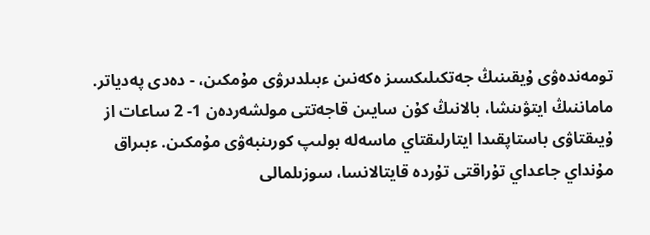تومەندەۋى ۇيقىنىڭ جەتكىلىكسىز ەكەنىن ءبىلدىرۋى مۇمكىن، - دەدى پەدياتر.
ماماننىڭ ايتۋىنشا، بالانىڭ كۇن سايىن قاجەتتى مولشەردەن 1- 2 ساعات از ۇيىقتاۋى باستاپقىدا ايتارلىقتاي ماسەلە بولىپ كورىنبەۋى مۇمكىن. ءبىراق مۇنداي جاعداي تۇراقتى تۇردە قايتالانسا، سوزىلمالى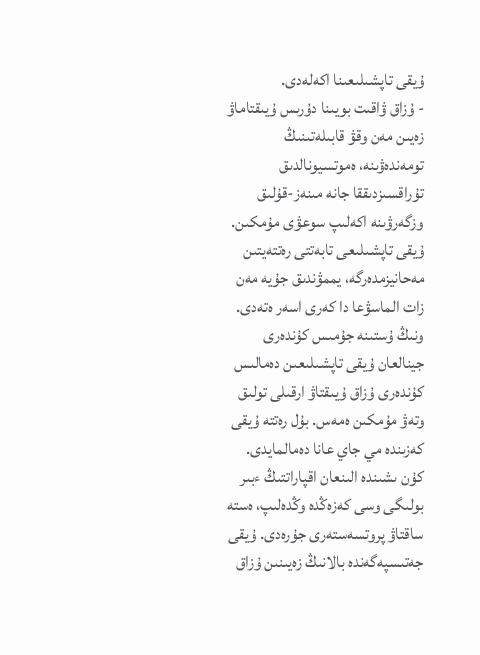ۇيقى تاپشىلىعىنا اكەلەدى.
- ۇزاق ۋاقىت بويىنا دۇرىس ۇيىقتاماۋ زەيىن مەن وقۋ قابىلەتىنىڭ تومەندەۋىنە، ەموتسيونالدىق تۇراقسىزدىققا جانە مىنەز-قۇلىق وزگەرۋىنە اكەلىپ سوعۋى مۇمكىن. ۇيقى تاپشىلىعى تابەتتى رەتتەيتىن مەحانيزمدەرگە، يممۋندىق جۇيە مەن زات الماسۋعا دا كەرى اسەر ەتەدى. ونىڭ ۇستىنە جۇمىس كۇندەرى جينالعان ۇيقى تاپشىلىعىن دەمالىس كۇندەرى ۇزاق ۇيىقتاۋ ارقىلى تولىق وتەۋ مۇمكىن ەمەس. بۇل رەتتە ۇيقى كەزىندە مي جاي عانا دەمالمايدى. كۇن ىشىندە الىنعان اقپاراتتىڭ ءبىر بولىگى وسى كەزەڭدە وڭدەلىپ، ەستە ساقتاۋ پروتسەستەرى جۇرەدى. ۇيقى جەتىسپەگەندە بالانىڭ زەيىنىن ۇزاق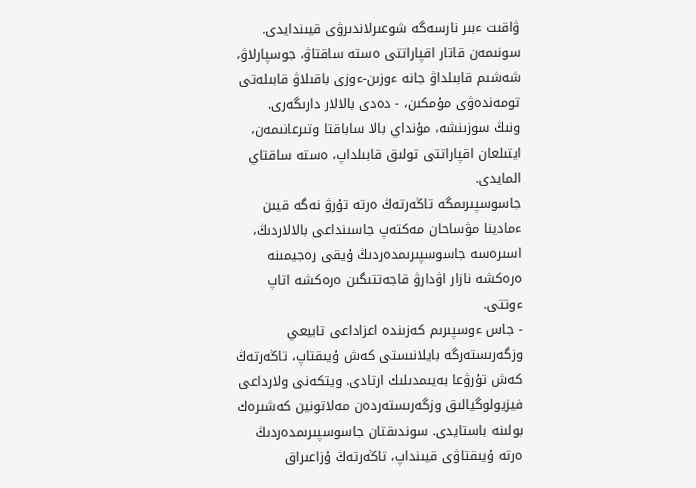ۋاقىت ءبىر نارسەگە شوعىرلاندىرۋى قيىندايدى. سونىمەن قاتار اقپاراتتى ەستە ساقتاۋ، جوسپارلاۋ، شەشىم قابىلداۋ جانە ءوزىن-ءوزى باقىلاۋ قابىلەتى تومەندەۋى مۇمكىن، - دەدى بالالار دارىگەرى.
ونىڭ سوزىنشە، مۇنداي بالا ساباقتا وتىرعانىمەن، ايتىلعان اقپاراتتى تولىق قابىلداپ، ەستە ساقتاي المايدى.
جاسوسپىرىمگە تاڭەرتەڭ ەرتە تۇرۋ نەگە قيىن
ءمادينا مۋساحان مەكتەپ جاسىنداعى بالالاردىڭ، اسىرەسە جاسوسپىرىمدەردىڭ ۇيقى رەجيمىنە ەرەكشە نازار اۋدارۋ قاجەتتىگىن ەرەكشە اتاپ ءوتتى.
- جاس ءوسپىرىم كەزىندە اعزاداعى تابيعي وزگەرىستەرگە بايلانىستى كەش ۇيىقتاپ، تاڭەرتەڭ كەش تۇرۋعا بەيىمدىلىك ارتادى. ويتكەنى ولارداعى فيزيولوگيالىق وزگەرىستەردەن مەلاتونين كەشىرەك بولىنە باستايدى. سوندىقتان جاسوسپىرىمدەردىڭ ەرتە ۇيىقتاۋى قيىنداپ، تاڭەرتەڭ ۇزاعىراق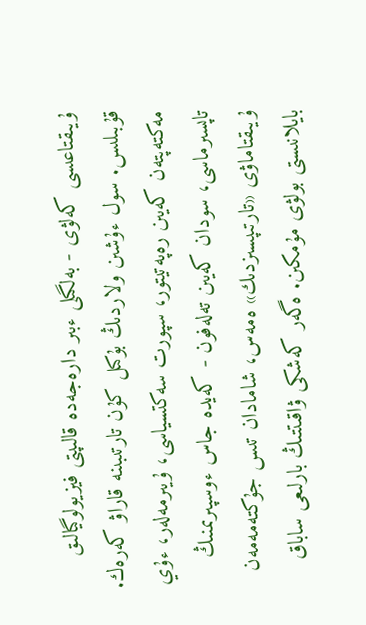ۇيىقتاعىسى كەلۋى - بەلگىلى ءبىر دارەجەدە قالىپتى فيزيولوگيالىق قۇبىلىس. سول ءۇشىن ولاردىڭ بۇكىل كۇن تارتىبىنە قاراۋ كەرەك. مەكتەپتەن كەيىن رەپەتيتور، سپورت سەكتسياسى، ۇيىرمەلەر، ءۇي تاپسىرماسى، سودان كەيىن تەلەفون - كەيدە جاس ءوسپىرىمنىڭ ۇيىقتاماۋى «تارتىپسىزدىك» ەمەس، شامادان تىس جۇكتەمەمەن بايلانىستى بولۋى مۇمكىن. ەگەر كەشكى ۋاقىتتىڭ بارلىعى ساباق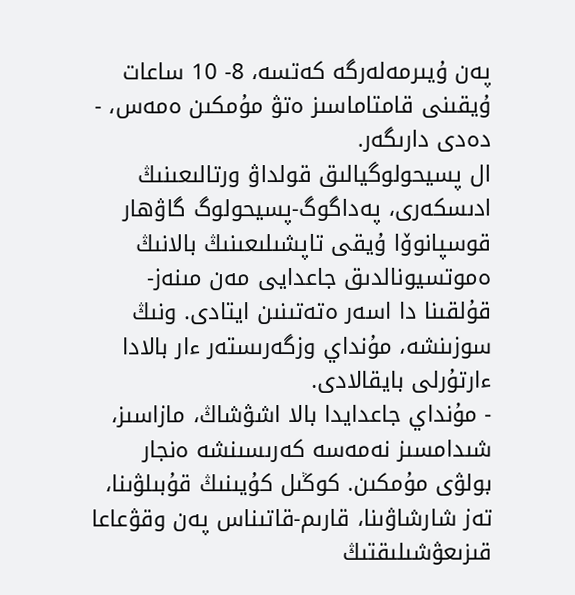پەن ۇيىرمەلەرگە كەتسە، 8- 10 ساعات ۇيقىنى قامتاماسىز ەتۋ مۇمكىن ەمەس، - دەدى دارىگەر.
ال پسيحولوگيالىق قولداۋ ورتالىعىنىڭ ادىسكەرى، پەداگوگ-پسيحولوگ گاۋھار قوسپانوۆا ۇيقى تاپشىلىعىنىڭ بالانىڭ ەموتسيونالدىق جاعدايى مەن مىنەز-قۇلقىنا دا اسەر ەتەتىنىن ايتادى. ونىڭ سوزىنشە، مۇنداي وزگەرىستەر ءار بالادا ءارتۇرلى بايقالادى.
- مۇنداي جاعدايدا بالا اشۋشاڭ، مازاسىز، شىدامسىز نەمەسە كەرىسىنشە ەنجار بولۋى مۇمكىن. كوڭىل كۇيىنىڭ قۇبىلۋىنا، تەز شارشاۋىنا، قارىم-قاتىناس پەن وقۋعاعا قىزىعۋشىلىقتىڭ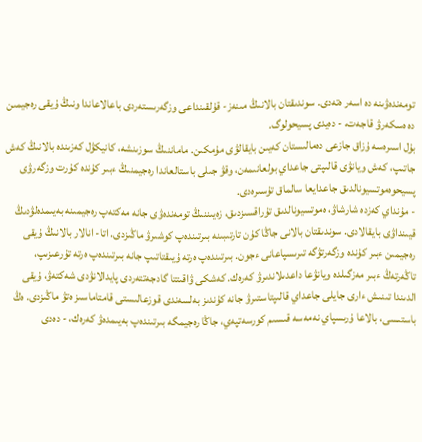تومەندەۋىنە دە اسەر ەتەدى. سوندىقتان بالانىڭ مىنەز- قۇلقىنداعى وزگەرىستەردى باعالاعاندا ونىڭ ۇيقى رەجيمىن دە ەسكەرۋ قاجەت، - دەيدى پسيحولوگ.
بۇل اسىرەسە ۇزاق جازعى دەمالىستان كەيىن بايقالۋى مۇمكىن. ماماننىڭ سوزىنشە، كانيكۋل كەزىندە بالانىڭ كەش جاتىپ، كەش ويانۋى قالىپتى جاعداي بولعانىمەن، وقۋ جىلى باستالعاندا رەجيمنىڭ ءبىر كۇندە كۇرت وزگەرۋى پسيحوەموتسيونالدىق جاعدايعا سالماق تۇسىرەدى.
- مۇنداي كەزدە شارشاۋ، ەموتسيونالدىق تۇراقسىزدىق، زەيىننىڭ تومەندەۋى جانە مەكتەپ رەجيمىنە بەيىمدەلۋدىڭ قيىنداۋى بايقالادى. سوندىقتان بالانى جاڭا كۇن تارتىبىنە بىرتىندەپ كوشىرۋ ماڭىزدى. اتا- انالار بالانىڭ ۇيقى رەجيمىن ءبىر كۇندە وزگەرتۋگە تىرىسپاعانى ءجون. بىرتىندەپ ەرتە ۇيىقتاتىپ جانە بىرتىندەپ ەرتە تۇرعىزىپ، تاڭەرتەڭ ءبىر مەزگىلدە ويانۋعا داعدىلاندىرۋ كەرەك. كەشكى ۋاقىتتا گادجەتتەردى پايدالانۋدى شەكتەۋ، ۇيقى الدىندا تىنىش ءارى جايلى جاعداي قالىپتاستىرۋ جانە كۇندىز بەلسەندى قوزعالىستى قامتاماسىز ەتۋ ماڭىزدى. ەڭ باستىسى، بالاعا ۇرىسپاي نەمەسە قىسىم كورسەتپەي، جاڭا رەجيمگە بىرتىندەپ بەيىمدەۋ كەرەك، - دەدى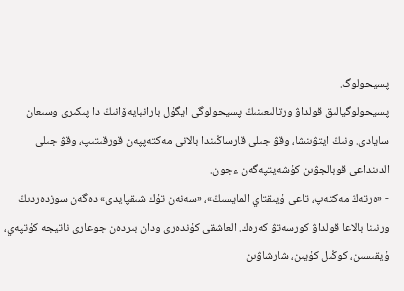پسيحولوگ.
پسيحولوگيالىق قولداۋ ورتالىعىنىڭ پسيحولوگى ايگۇل بارانبايەۆانىڭ دا پىكىرى وسىعان سايادى. ونىڭ ايتۋىنشا، وقۋ جىلى قارساڭىندا بالانى مەكتەپپەن قورقىتىپ، وقۋ جىلى الدىنداعى قوبالجۋىن كۇشەيتپەگەن ءجون.
- «ەرتەڭ مەكتەپ، تاعى ۇيىقتاي المايسىڭ»، «سەنەن تۇك شىقپايدى» دەگەن سوزدەردىڭ ورنىنا بالاعا قولداۋ كورسەتۋ كەرەك. العاشقى كۇندەرى ودان بىردەن جوعارى ناتيجە كۇتپەي، ۇيقىسىن، كوڭىل كۇيىن، شارشاۋىن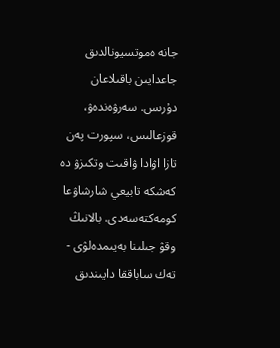جانە ەموتسيونالدىق جاعدايىن باقىلاعان دۇرىس. سەرۋەندەۋ، قوزعالىس، سپورت پەن تازا اۋادا ۋاقىت وتكىزۋ دە كەشكە تابيعي شارشاۋعا كومەكتەسەدى. بالانىڭ وقۋ جىلىنا بەيىمدەلۋى - تەك ساباققا دايىندىق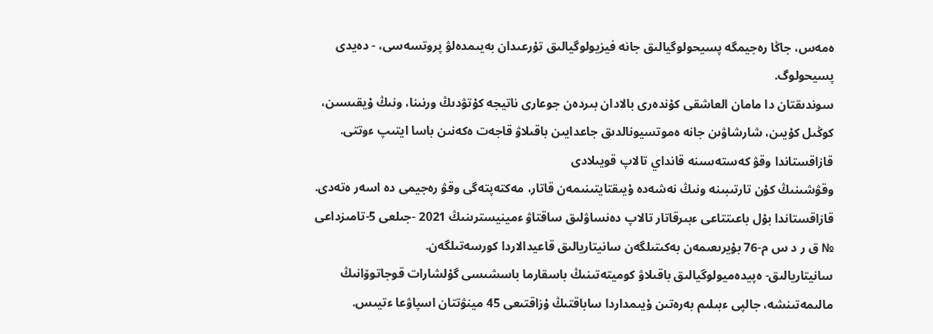ەمەس، جاڭا رەجيمگە پسيحولوگيالىق جانە فيزيولوگيالىق تۇرعىدان بەيىمدەلۋ پروتسەسى، - دەيدى پسيحولوگ.
سوندىقتان دا مامان العاشقى كۇندەرى بالادان بىردەن جوعارى ناتيجە كۇتۋدىڭ ورنىنا، ونىڭ ۇيقىسىن، كوڭىل كۇيىن، شارشاۋىن جانە ەموتسيونالدىق جاعدايىن باقىلاۋ قاجەت ەكەنىن باسا ايتىپ ءوتتى.
قازاقستاندا وقۋ كەستەسىنە قانداي تالاپ قويىلادى
وقۋشىنىڭ كۇن تارتىبىنە ونىڭ نەشەدە ۇيىقتايتىنىمەن قاتار، مەكتەپتەگى وقۋ رەجيمى دە اسەر ەتەدى. قازاقستاندا بۇل باعىتتاعى ءبىرقاتار تالاپ دەنساۋلىق ساقتاۋ ءمينيسترىنىڭ 2021 -جىلعى 5-تامىزداعى № ق ر د س م-76 بۇيرىعىمەن بەكىتىلگەن سانيتاريالىق قاعيدالاردا كورسەتىلگەن.
سانيتاريالىق- ەپيدەميولوگيالىق باقىلاۋ كوميتەتىنىڭ باسقارما باسشىسى گۇلشارات قوجاتوۆانىڭ مالىمەتىنشە، جالپى ءبىلىم بەرەتىن ۇيىمداردا ساباقتىڭ ۇزاقتىعى 45 مينۋتتان اسپاۋعا ءتيىس.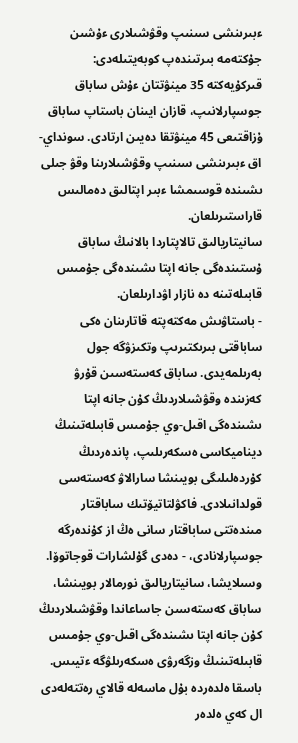ءبىرىنشى سىنىپ وقۋشىلارى ءۇشىن جۇكتەمە بىرتىندەپ كوبەيتىلەدى: قىركۇيەكتە 35 مينۋتتان ءۇش ساباق جوسپارلانىپ، قازان ايىنان باستاپ ساباق ۇزاقتىعى 45 مينۋتقا دەيىن ارتادى. سونداي- اق ءبىرىنشى سىنىپ وقۋشىلارىنا وقۋ جىلى ىشىندە قوسىمشا ءبىر اپتالىق دەمالىس قاراستىرىلعان.
سانيتاريالىق تالاپتاردا بالانىڭ ساباق ۇستىندەگى جانە اپتا ىشىندەگى جۇمىس قابىلەتىنە دە نازار اۋدارىلعان.
- باستاۋىش مەكتەپتە قاتارىنان ەكى ساباقتى بىرىكتىرىپ وتكىزۋگە جول بەرىلمەيدى. ساباق كەستەسىن قۇرۋ كەزىندە وقۋشىلاردىڭ كۇن جانە اپتا ىشىندەگى اقىل-وي جۇمىس قابىلەتىنىڭ ديناميكاسى ەسكەرىلىپ، پاندەردىڭ كۇردەلىلىگى بويىنشا سارالاۋ كەستەسى قولدانىلادى. فاكۋلتاتيۆتىك ساباقتار مىندەتتى ساباقتار سانى ەڭ از كۇندەرگە جوسپارلانادى، - دەدى گۇلشارات قوجاتوۆا.
وسىلايشا، سانيتاريالىق نورمالار بويىنشا، ساباق كەستەسىن جاساعاندا وقۋشىلاردىڭ كۇن جانە اپتا ىشىندەگى اقىل-وي جۇمىس قابىلەتىنىڭ وزگەرۋى ەسكەرىلۋگە ءتيىس.
باسقا ەلدەردە بۇل ماسەلە قالاي رەتتەلەدى
ال كەي ەلدەر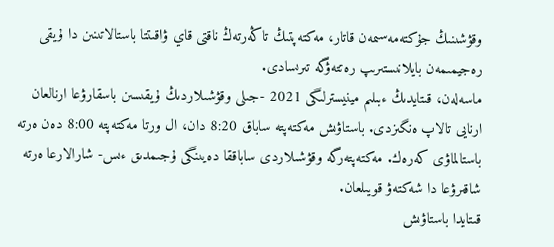وقۋشىنىڭ جۇكتەمەسىمەن قاتار، مەكتەپتىڭ تاڭەرتەڭ ناقتى قاي ۋاقىتتا باستالاتىنىن دا ۇيقى رەجيمىمەن بايلانىستىرىپ رەتتەۋگە تىرىسادى.
ماسەلەن، قىتايدىڭ ءبىلىم مينيسترلىگى 2021 -جىلى وقۋشىلاردىڭ ۇيقىسىن باسقارۋعا ارنالعان ارنايى تالاپ ەنگىزدى. باستاۋىش مەكتەپتە ساباق 8:20 دان، ال ورتا مەكتەپتە 8:00 دەن ەرتە باستالماۋى كەرەك. مەكتەپتەرگە وقۋشىلاردى ساباققا دەيىنگى ۇجىمدىق ءىس- شارالارعا ەرتە شاقىرۋعا دا شەكتەۋ قويىلعان.
قىتايدا باستاۋىش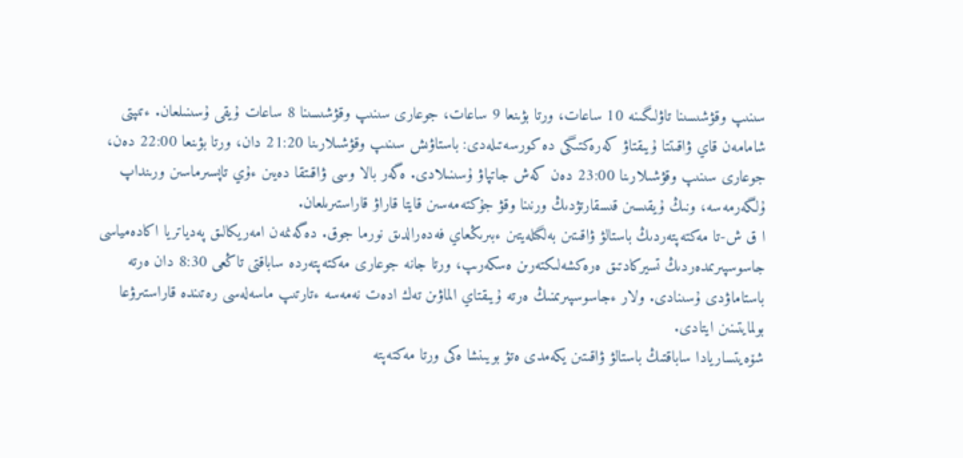سىنىپ وقۋشىسىنا تاۋلىگىنە 10 ساعات، ورتا بۋىنعا 9 ساعات، جوعارى سىنىپ وقۋشىسىنا 8 ساعات ۇيقى ۇسىنىلعان. ءتىپتى شامامەن قاي ۋاقىتتا ۇيىقتاۋ كەرەكتىگى دە كورسەتىلەدى: باستاۋىش سىنىپ وقۋشىلارىنا 21:20 دان، ورتا بۋىنعا 22:00 دەن، جوعارى سىنىپ وقۋشىلارىنا 23:00 دەن كەش جاتپاۋ ۇسىنىلادى. ەگەر بالا وسى ۋاقىتقا دەيىن ءۇي تاپسىرماسىن ورىنداپ ۇلگەرمەسە، ونىڭ ۇيقىسىن قىسقارتۋدىڭ ورنىنا وقۋ جۇكتەمەسىن قايتا قاراۋ قاراستىرىلعان.
ا ق ش-تا مەكتەپتەردىڭ باستالۋ ۋاقىتىن بەلگىلەيتىن ءبىرىڭعاي فەدەرالدىق نورما جوق. دەگەنمەن امەريكالىق پەدياتريا اكادەمياسى جاسوسپىرىمدەردىڭ تسيركادتىق ەرەكشەلىكتەرىن ەسكەرىپ، ورتا جانە جوعارى مەكتەپتەردە ساباقتى تاڭعى 8:30 دان ەرتە باستاماۋدى ۇسىنادى. ولار ءجاسوسپىرىمنىڭ ەرتە ۇيىقتاي الماۋىن تەك ادەت نەمەسە ءتارتىپ ماسەلەسى رەتىندە قاراستىرۋعا بولمايتىنىن ايتادى.
شۆەيتساريادا ساباقتىڭ باستالۋ ۋاقىتىن يكەمدى ەتۋ بويىنشا ەكى ورتا مەكتەپتە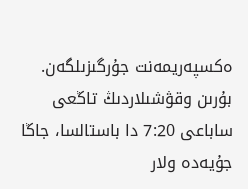ەكسپەريمەنت جۇرگىزىلگەن. بۇرىن وقۋشىلاردىڭ تاڭعى ساباعى 7:20 دا باستالسا، جاڭا جۇيەدە ولار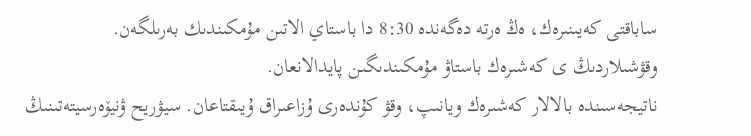ساباقتى كەيىنىرەك، ەڭ ەرتە دەگەندە 8:30 دا باستاي الاتىن مۇمكىندىك بەرىلگەن. وقۋشىلاردىڭ ى كەشىرەك باستاۋ مۇمكىندىگىن پايدالانعان.
ناتيجەسىندە بالالار كەشىرەك ويانىپ، وقۋ كۇندەرى ۇزاعىراق ۇيىقتاعان. سيۋريح ۋنيۆەرسيتەتىنىڭ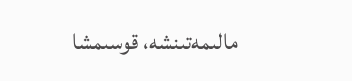مالىمەتىنشە، قوسىمشا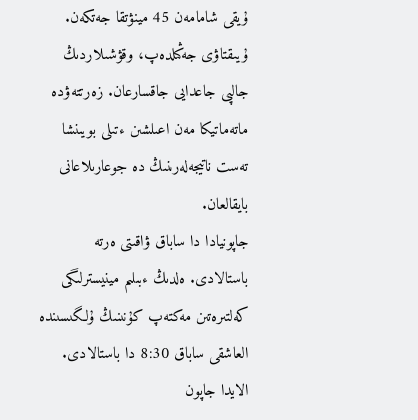ۇيقى شامامەن 45 مينۋتقا جەتكەن. ۇيىقتاۋى جەڭىلدەپ، وقۋشىلاردىڭ جالپى جاعدايى جاقسارعان. زەرتتەۋدە ماتەماتيكا مەن اعىلشىن ءتىلى بويىنشا تەست ناتيجەلەرىنىڭ دە جوعارىلاعانى بايقالعان.
جاپونيادا دا ساباق ۋاقىتى ەرتە باستالادى. ەلدىڭ ءبىلىم مينيسترلىگى كەلتىرەتىن مەكتەپ كۇنىنىڭ ۇلگىسىندە العاشقى ساباق 8:30 دا باستالادى. الايدا جاپون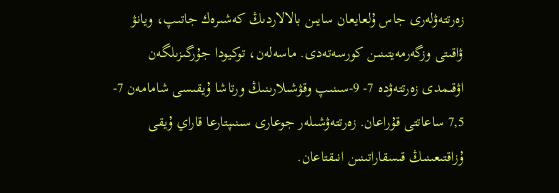زەرتتەۋلەرى جاس ۇلعايعان سايىن بالالاردىڭ كەشىرەك جاتىپ، ويانۋ ۋاقىتى وزگەرمەيتىنىن كورسەتەدى. ماسەلەن، توكيودا جۇرگىزىلگەن اۋقىمدى زەرتتەۋدە 7- 9-سىنىپ وقۋشىلارىنىڭ ورتاشا ۇيقىسى شامامەن 7- 7,5 ساعاتتى قۇراعان. زەرتتەۋشىلەر جوعارى سىنىپتارعا قاراي ۇيقى ۇزاقتىعىنىڭ قىسقاراتىنىن انىقتاعان.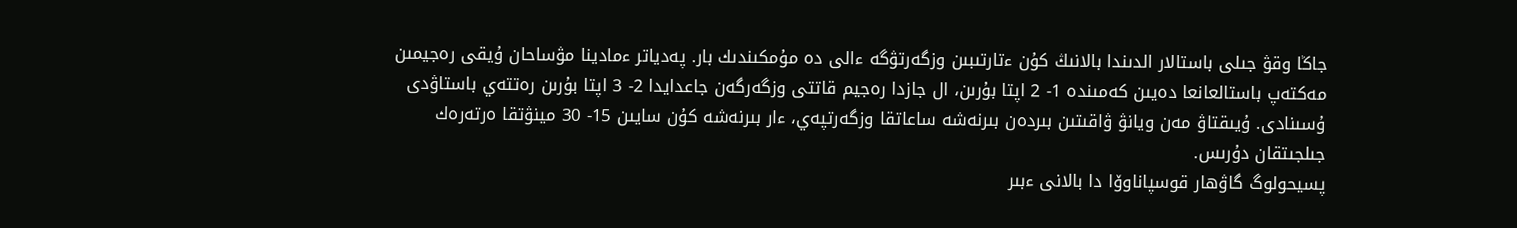جاڭا وقۋ جىلى باستالار الدىندا بالانىڭ كۇن ءتارتىبىن وزگەرتۋگە ءالى دە مۇمكىندىك بار. پەدياتر ءمادينا مۋساحان ۇيقى رەجيمىن مەكتەپ باستالعانعا دەيىن كەمىندە 1- 2 اپتا بۇرىن، ال جازدا رەجيم قاتتى وزگەرگەن جاعدايدا 2- 3 اپتا بۇرىن رەتتەي باستاۋدى ۇسىنادى. ۇيىقتاۋ مەن ويانۋ ۋاقىتىن بىردەن بىرنەشە ساعاتقا وزگەرتپەي، ءار بىرنەشە كۇن سايىن 15- 30 مينۋتقا ەرتەرەك جىلجىتقان دۇرىس.
پسيحولوگ گاۋھار قوسپاناوۆا دا بالانى ءبىر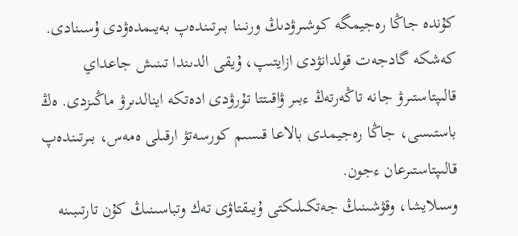كۇندە جاڭا رەجيمگە كوشىرۋدىڭ ورنىنا بىرتىندەپ بەيىمدەۋدى ۇسىنادى. كەشكە گادجەت قولدانۋدى ازايتىپ، ۇيقى الدىندا تىنىش جاعداي قالىپتاستىرۋ جانە تاڭەرتەڭ ءبىر ۋاقىتتا تۇرۋدى ادەتكە اينالدىرۋ ماڭىزدى. ەڭ باستىسى، جاڭا رەجيمدى بالاعا قىسىم كورسەتۋ ارقىلى ەمەس، بىرتىندەپ قالىپتاستىرعان ءجون.
وسىلايشا، وقۋشىنىڭ جەتكىلىكتى ۇيىقتاۋى تەك وتباسىنىڭ كۇن تارتىبىنە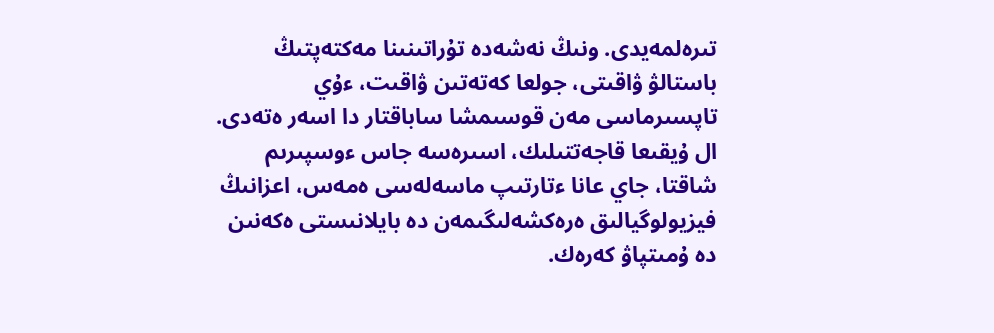تىرەلمەيدى. ونىڭ نەشەدە تۇراتىنىنا مەكتەپتىڭ باستالۋ ۋاقىتى، جولعا كەتەتىن ۋاقىت، ءۇي تاپسىرماسى مەن قوسىمشا ساباقتار دا اسەر ەتەدى. ال ۇيقىعا قاجەتتىلىك، اسىرەسە جاس ءوسپىرىم شاقتا، جاي عانا ءتارتىپ ماسەلەسى ەمەس، اعزانىڭ فيزيولوگيالىق ەرەكشەلىگىمەن دە بايلانىستى ەكەنىن دە ۇمىتپاۋ كەرەك.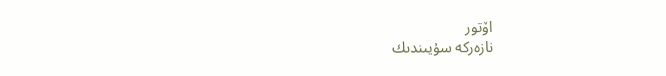اۆتور
نازەركە سۇيىندىك